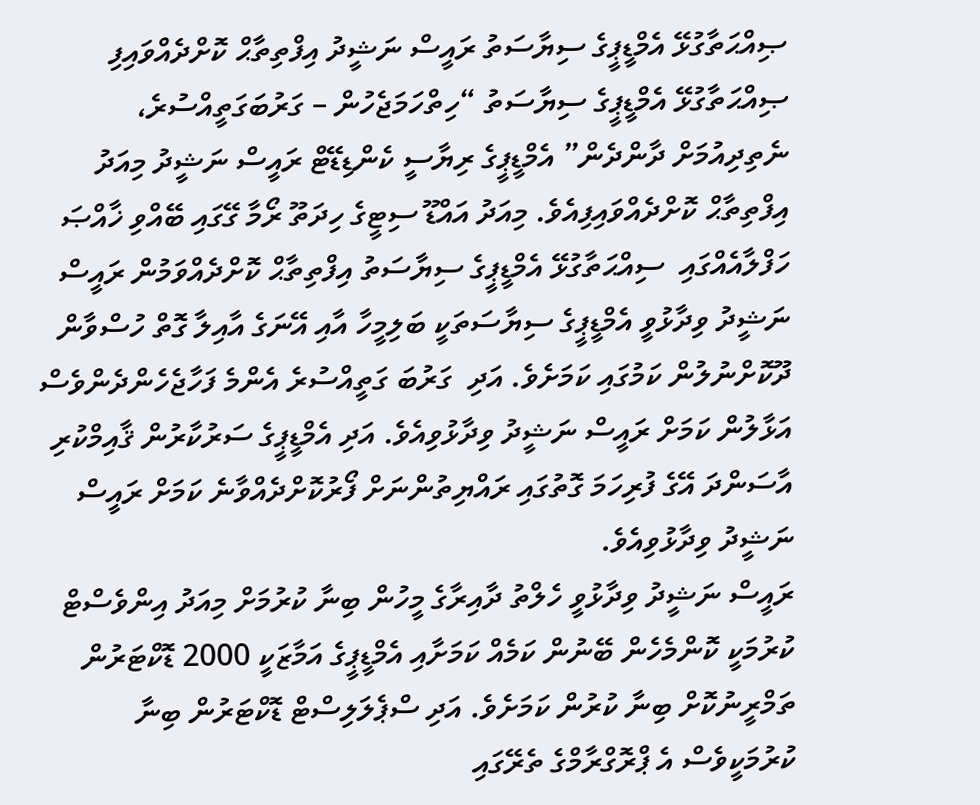ޞިއްޙަތާގުޅޭ އެމްޑީޕީގެ ސިޔާސަތު ރައީސް ނަޝީދު އިފްތިތާޙް ކޮށްދެއްވައިފި
ޞިއްޙަތާގުޅޭ އެމްޑީޕީގެ ސިޔާސަތު “ހިތްހަމަޖެހުން – ގަރުބަގަތީއްސުރެ، ނެތިދިއުމަށް ދާންދެން” އެމްޑީޕީގެ ރިޔާސީ ކެންޑިޑޭޓް ރައީސް ނަޝީދު މިއަދު އިފްތިތާޙް ކޮށްދެއްވައިފިއެވެ. މިއަދު އައްޑޫ ސިޓީގެ ހިދަތޫ ރޯމާ ގޭގައި ބޭއްވި ޚާއްޞަ ހަފްލާއެއްގައި  ސިއްޙަތާގުޅޭ އެމްޑީޕީގެ ސިޔާސަތު އިފްތިތާޙް ކޮށްދެއްވަމުން ރައީސް ނަޝީދު ވިދާޅުވީ އެމްޑީޕީގެ ސިޔާސަތަކީ ބަލިމީހާ އާއި އޭނަގެ އާއިލާ ގޮތް ހުސްވާން ދޫކޮށްނުލުން ކަމުގައި ކަމަށެވެ. އަދި  ގަރުބަ ގަތީއްސުރެ އެންމެ ފަހާޖެހެންދެންވެސް އަޅާލުން ކަމަށް ރައީސް ނަޝީދު ވިދާޅުވިއެވެ. އަދި އެމްޑީޕީގެ ސަރުކާރުން ޤާއިމްކުރި އާސަންދަ އޭގެ ފުރިހަމަ ގޮތުގައި ރައްޔިތުންނަށް ފޯރުކޮށްދެއްވާނެ ކަމަށް ރައީސް ނަޝީދު ވިދާޅުވިއެވެ.
ރައީސް ނަޝީދު ވިދާޅުވީ ހެލްތު ދާއިރާގެ މީހުން ބިނާ ކުރުމަށް މިއަދު އިންވެސްޓް ކުރުމަކީ ކޮންމެހެން ބޭނުން ކަމެއް ކަމަށާއި އެމްޑީޕީގެ އަމާޒަކީ 2000 ޑޮކްޓަރުން ތަމްރީނުކޮށް ބިނާ ކުރުން ކަމަށެވެ. އަދި ސްޕެލަލިސްޓް ޑޮކްޓަރުން ބިނާ ކުރުމަކީވެސް އެ ޕްރޮގްރާމްގެ ތެރޭގައި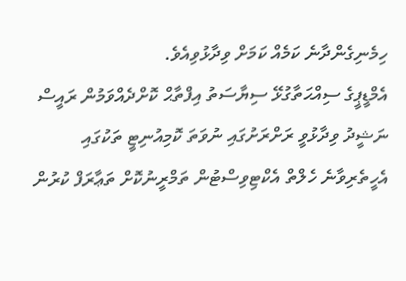ހިމެނިގެންދާނެ ކަމެއް ކަމަށް ވިދާޅުވިއެވެ.
އެމްޑީޕީގެ ސިއްޙަތާގުޅޭ ސިޔާސަތު އިފްތާޙް ކޮށްދެއްވަމުން ރައީސް ނަޝީދު ވިދާޅުވީ ރަށްރަށުގައި ނުވަތަ ކޮމިއުނިޓީ ތަކުގައި އެހީތެރިވާނެ ހެލްތް އެކްޓިވިސްޓުން ތަމްރީނުކޮށް ތަޢާރަފް ކުރުން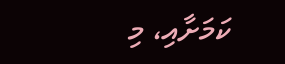ކަމަށާއި، މި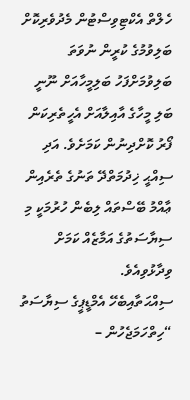ހެލްތް އެކްޓިވިސްޓުން މެދުވެރިކޮށް ބަލިވުމުގެ ކުރީން ނުވަތަ ބަލިވުމަށްފަހު ބަލިމީހާއަށް ނޫނީ ބަލި މީހާގެ އާއިލާއަށް އެހީތެރިކަން ފޯރު ކޮށްދިނުން ކަމަށެވެ. އަދި ސިއްޙީ ޚިދުމަތްދޭ ތަނުގެ ތެރެއިން ޢާއްމު ބޭސްތައް ލިބެން ހުރުމަކީ މި ސިޔާސަތުގެ އަމާޒެއް ކަމަށް ވިދާޅުވިއެވެ.
ސިއްޙަތާއިބެހޭ އެމްޑީޕީގެ ސިޔާސަތު “ހިތްހަމަޖެހުން –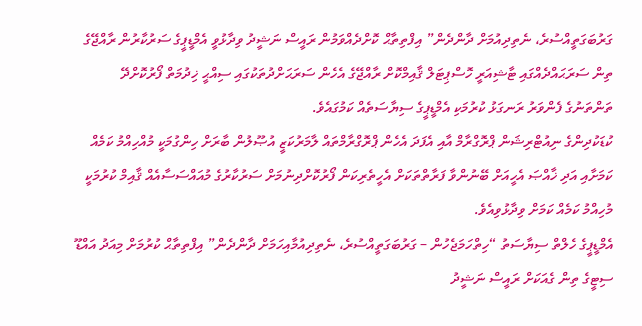ގަރުބަގަތީއްސުރެ، ނެތިދިއުމަށް ދާންދެން” އިފްތިތާޙް ކޮށްދެއްވަމުން ރައީސް ނަޝީދު ވިދާޅުވީ އެމްޑީޕީގެ ސަރުކާރުން ރާއްޖޭގެ ތިން ސަރަޙައްދެއްގައި ޓާޝިއަރީ ހޮސްޕިޓަލް ޤާއިމްކޮށް ރާއްޖޭގެ އެހެން ސަރަޙަށްދުތަކުގައި ސިއްޙީ ޚިދުމަތް ފޯރުކޮށްދޭ ތަންތަނުގެ ފެންވަރު ރަނގަޅު ކުރުމަކި އެމްޑީޕީގެ ސިޔާސަތެއް ކަމުގައެވެ.
ކުޑަކުދިންގެ ނިއުޓްރިޝަން ޕްރޮގްރާމް އާއި އެފަދަ އެހެން ޕްރޮގްރާމްތައް ލާމަރުކަޒީ އުޞޫލުން ބާރަށް ހިންގުމަކީ މުއްހިއްމު ކަމެއް ކަމަށާއި އަދި ޚާއްޞަ އެހީއަށް ބޭނުންވާ ފަރާތްތަކަށް އެހީތެރިކަން ފޯރުކޮށްދިނުމަށް ސަރުކާރުގެ މުއައްސަސާއެއް ޤާއިމް ކުރުމަކީ މުހިއްމު ކަމެއް ކަމަށް ވިދާޅުވިއެވެ.
އެމްޑީޕީގެ ހެލްތް ސިޔާސަތު “ހިތްހަމަޖެހުން – ގަރުބަގަތީއްސުރެ، ނެތިދިއުމާއިހަމަށް ދާންދެން” އިފްތިތާޙް ކުރުމަށް މިއަދު އައްޑޫ ސިޓީގެ ތިން ގެއަކަށް ރައީސް ނަޝީދު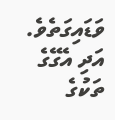ވަޑައިގަތެވެ. އަދި އެގޭގެ ތަކުގެ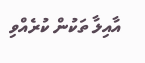އާއިލާ ތަކުން ކުރެއްވި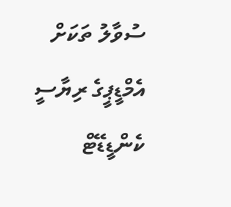ސުވާލު ތަކަށް އެމްޑީޕީގެ ރިޔާސީ ކެންޑީޑޭޓް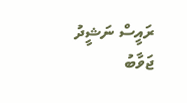ރައީސް ނަޝީދު ޖަވާބު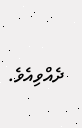ދެއްވިއެވެ.